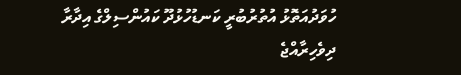ހުވަދުއަތޮޅު އުތުރުބުރީ ކަނޑުހުޅުދޫ ކައުންސިލްގެ އިދާރާ
ދިވެހިރާއްޖެ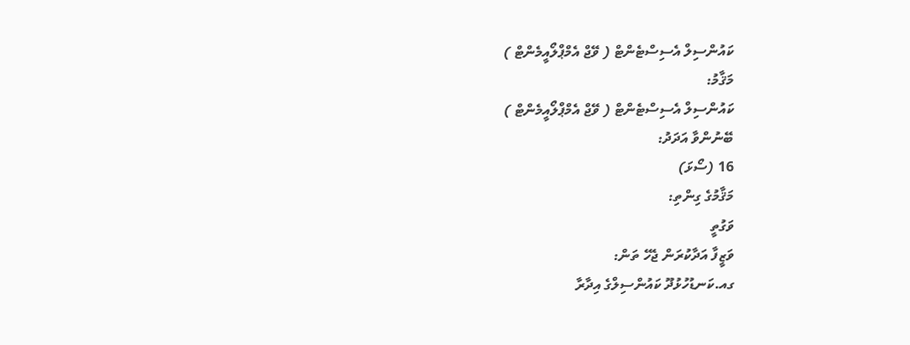ކައުންސިލް އެސިސްޓެންޓް ( ވޭޖް އެމްޕްލޯއީމެންޓް )
މަޤާމު:
ކައުންސިލް އެސިސްޓެންޓް ( ވޭޖް އެމްޕްލޯއީމެންޓް )
ބޭނުންވާ އަދަދު:
16 (ސޯޅަ)
މަޤާމުގެ ގިންތި:
ވަގުތީ
ވަޒީފާ އަދާކުރަން ޖެހޭ ތަން:
ގއ.ކަނޑުހުޅުދޫ ކައުންސިލްގެ އިދާރާ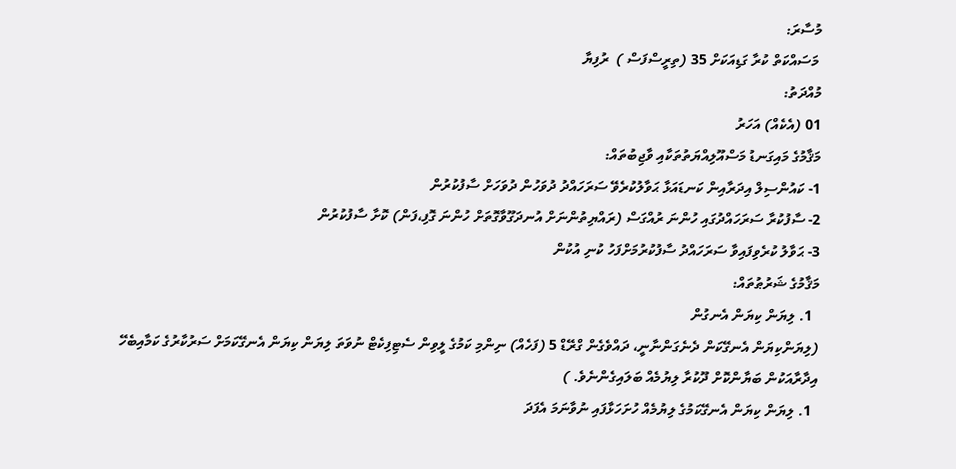މުސާރަ:
 މަސައްކަތް ކުރާ ގަޑިއަކަށް 35 (ތިރީސްފަސް )  ރުފިޔާ
މުއްދަތު:
01 (އެކެއް) އަހަރު
މަޤާމުގެ މައިގަނޑު މަސްއޫލިއްޔަތުތަކާއި ވާޖިބުތައް:
1- ކައުންސިލް އިދަރާއިން ކަނޑައަޅާ ޙަވާލުކުރެވޭ ސަރަހައްދު ދުވަހުން ދުވަހަށް ސާފުކުރުން
2- ސާފުކުރާ ސަރަހައްދުގައި ހުންނަ ރުއްގަސް (ރައްޔިތުންނަށް އުނދަގޫވާގޮތަށް ހުންނަ ގޮފި،ފަން) ކޮށާ ސާފުކުރުން
3- ޙަވާލު ކުރެވިފައިވާ ސަރަހައްދު ސާފުކުރުމަށްފަހު ކުނި އުކުން
މަޤާމުގެ ޝަރުޠުތައް:
  1. ލިޔަން ކިޔަން އެނގުން
(ލިޔަންކިޔަން އެނގޭކަން ދެނެގަންނާނީ، ދައްވެގެން ގްރޭޑް 5 (ފަހެއް) ނިންމި ކަމުގެ ލީވިން ސެޓިފިކެޓް ނުވަތަ ލިޔަން ކިޔަން އެނގޭކަމަށް ސަރުކާރުގެ ކަމާއިބެހޭ އިދާރާއަކުން ބަޔާންކޮށް ދޫކުރާ ލިޔުމެއް ބަލައިގެންނެވެ. )
  1. ލިޔަން ކިޔަން އެނގޭކަމުގެ ލިޔުމެއް ހުށަހަޅާފައި ނުވާނަމަ އެފަދަ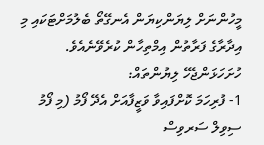މީހުންނަށް ލިޔަންކިޔަން އެނގޭތޯ ބެލުމަށްޓަކައި މި އިދާރާގެ ފަރާތުން އިމްތިހާން ކުރެވޭނެއެވެ.
ހުށަހަޅަންޖެހޭ ލިޔުންތައް:
1- ފުރިހަމަ ކޮށްފައިވާ ވަޒީފާއަށް އެދޭ ފޯމު (މި ފޯމު ސިވިލް ސަރވިސް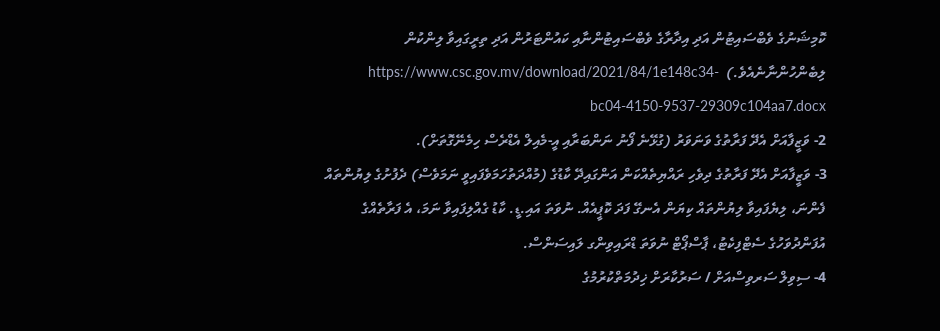ކޮމިޝަނުގެ ވެބްސައިޓުން އަދި އިދާރާގެ ވެބްސައިޓުންނާއި ކައުންޓަރުން އަދި ތިރީގައިވާ ލިންކުން ލިބެންހުންނާނެއެވެ.)  https://www.csc.gov.mv/download/2021/84/1e148c34-bc04-4150-9537-29309c104aa7.docx
2- ވަޒީފާއަށް އެދޭ ފަރާތުގެ ވަނަވަރު (ގުޅޭނެ ފޯނު ނަންބަރާއި އީ-މެއިލް އެޑްރެސް ހިމެނޭގޮތަށް).
3- ވަޒީފާއަށް އެދޭ ފަރާތުގެ ދިވެހި ރައްޔިތެއްކަން އަންގައިދޭ ކާޑުގެ (މުއްދަތުހަމަވެފައިވީ ނަމަވެސް) ދެފުށުގެ ލިޔުންތައް ފެންނަ، ލިޔެފައިވާ ލިޔުންތައް ކިޔަން އެނގޭ ފަދަ ކޮޕީއެއް. ނުވަތަ އައި.ޑީ. ކާޑު ގެއްލިފައިވާ ނަމަ، އެ ފަރާތެއްގެ އުފަންދުވަހުގެ ސެޓްފިކެޓު، ޕާސްޕޯޓް ނުވަތަ ޑްރައިވިންގ ލައިސަންސް.
4- ސިވިލް ސަރވިސްއަށް / ސަރުކާރަށް ޚިދުމަތްކުރުމުގެ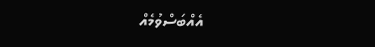އެއްބަސްވުމެއް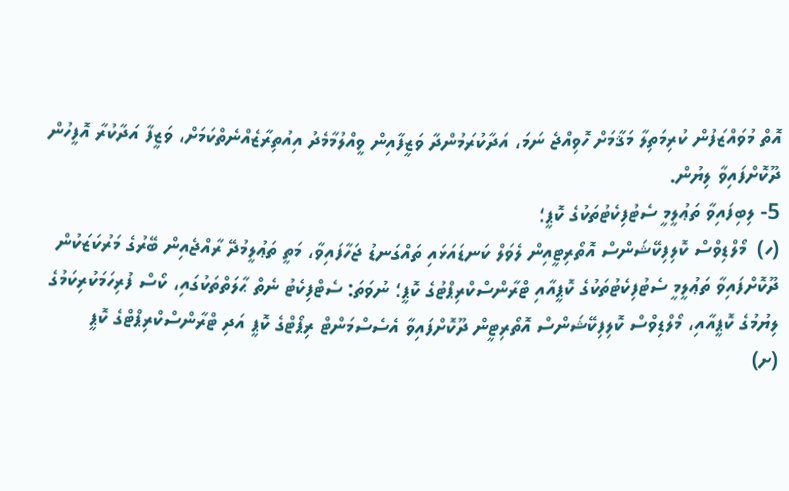އޮތް މުވައްޒަފުން ކުރިމަތިލާ މަޤާމަށް ހޮވިއްޖެ ނަމަ، އަދާކުރަމުންދާ ވަޒީފާއިން ވީއްލުމާމެދު އިއުތިރާޒެއްނެތްކަމަށް، ވަޒީފާ އަދާކުރާ އޮފީހުން ދޫކޮށްފައިވާ ލިޔުން.
5- ލިބިފައިވާ ތަޢުލީމީ ސެޓުފިކެޓުތަކުގެ ކޮޕީ؛
(ހ)  މޯލްޑިވްސް ކޮލިފިކޭޝަންސް އޮތޯރިޓީއިން ލެވަލް ކަނޑައަޅައި ތައްގަނޑު ޖަހާފައިވާ، މަތީ ތަޢުލީމުދޭ ރާއްޖެއިން ބޭރުގެ މަރުކަޒަކުން ދޫކޮށްފައިވާ ތަޢުލީމީ ސެޓުފިކެޓުތަކުގެ ކޮޕީއާއި ޓްރާންސްކްރިޕްޓުގެ ކޮޕީ؛ ނުވަތަ: ސެޓްފިކެޓު ނެތް ޙާލަތްތަކުގައި، ކޯސް ފުރިހަމަކުރިކަމުގެ ލިޔުމުގެ ކޮޕީއާއި، މޯލްޑިވްސް ކޮލިފިކޭޝަންސް އޮތޯރިޓީން ދޫކޮށްފައިވާ އެސެސްމަންޓް ރިޕޯޓްގެ ކޮޕީ އަދި ޓްރާންސްކްރިޕްޓްގެ ކޮޕީ
(ށ)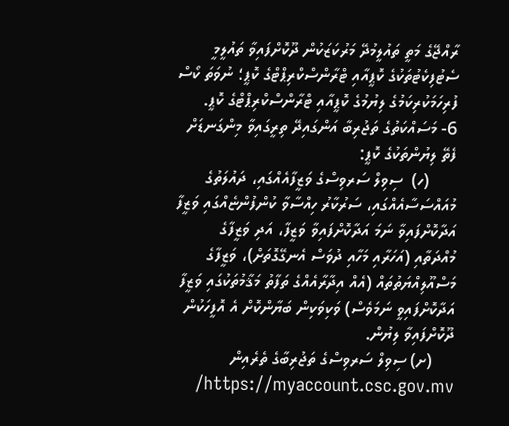ރާއްޖޭގެ މަތީ ތައުލީމުދޭ މަރުކަޒަކުން ދޫކޮށްފައިވާ ތައުލީމީ ސެޓުފިކެޓުތަކުގެ ކޮޕީއާއި ޓްރާންސްކްރިޕްޓްގެ ކޮޕީ؛ ނުވަތަ ކޯސް ފުރިހަމަކުރިކަމުގެ ލިޔުމުގެ ކޮޕީއާއި ޓްރާންސްކްރިޕްޓްގެ ކޮޕީ.
6- މަސައްކަތުގެ ތަޖުރިބާ އަންގައިދޭ ތިރީގައިވާ މިންގަނޑަށް ފެތޭ ލިޔުންތަކުގެ ކޮޕީ:
      (ހ)  ސިވިލް ސަރވިސްގެ ވަޒީފާއެއްގައި، ދައުލަތުގެ މުއައްސަސާއެއްގައި، ސަރުކާރު ހިއްސާވާ ކުންފުންޏެއްގައި ވަޒީފާ އަދާކޮށްފައިވާ ނަމަ އަދާކޮށްފައިވާ ވަޒީފާ، އަދި ވަޒީފާގެ މުއްދަތާއި (އަހަރާއި މަހާއި ދުވަސް އެނގޭގޮތަށް)، ވަޒީފާގެ މަސްއޫލިއްޔަތުތައް (އެއް އިދާރާއެއްގެ ތަފާތު މަޤާމުތަކުގައި ވަޒީފާ އަދާކޮށްފައިވީ ނަމަވެސް) ވަކިވަކިން ބަޔާންކޮށް އެ އޮފީހަކުން ދޫކޮށްފައިވާ ލިޔުން.
     (ށ) ސިވިލް ސަރވިސްގެ ތަޖުރިބާގެ ތެރެއިން https://myaccount.csc.gov.mv/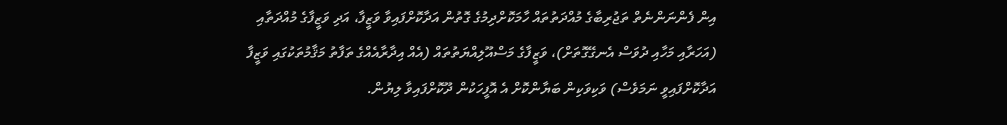އިން ފެންނަންނެތް ތަޖުރިބާގެ މުއްދަތުތައް ހާމަކޮށްދިމުގެ ގޮތުން އަދާކޮށްފައިވާ ވަޒީފާ، އަދި ވަޒީފާގެ މުއްދަތާއި (އަހަރާއި މަހާއި ދުވަސް އެނގޭގޮތަށް)، ވަޒީފާގެ މަސްއޫލިއްޔަތުތައް (އެއް އިދާރާއެއްގެ ތަފާތު މަޤާމުތަކުގައި ވަޒީފާ އަދާކޮށްފައިވީ ނަމަވެސް) ވަކިވަކިން ބަޔާންކޮށް އެ އޮފީހަކުން ދޫކޮށްފައިވާ ލިޔުން.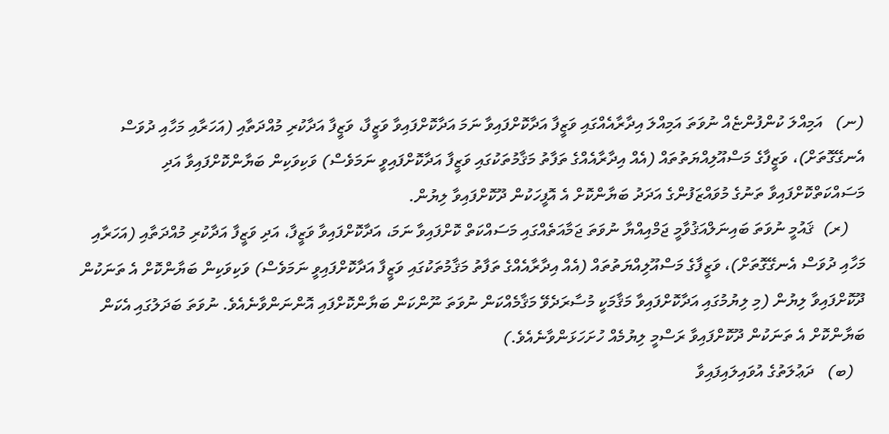(ނ)   އަމިއްލަ ކުންފުންޏެއް ނުވަތަ އަމިއްލަ އިދާރާއެއްގައި ވަޒީފާ އަދާކޮށްފައިވާ ނަމަ އަދާކޮށްފައިވާ ވަޒީފާ، ވަޒީފާ އަދާކުރި މުއްދަތާއި (އަހަރާއި މަހާއި ދުވަސް އެނގޭގޮތަށް)، ވަޒީފާގެ މަސްއޫލިއްޔަތުތައް (އެއް އިދާރާއެއްގެ ތަފާތު މަޤާމުތަކުގައި ވަޒީފާ އަދާކޮށްފައިވީ ނަމަވެސް) ވަކިވަކިން ބަޔާންކޮށްފައިވާ އަދި މަސައްކަތްކޮށްފައިވާ ތަނުގެ މުވައްޒަފުންގެ އަދަދު ބަޔާންކޮށް އެ އޮފީހަކުން ދޫކޮށްފައިވާ ލިޔުން.
    (ރ)  ޤައުމީ ނުވަތަ ބައިނަލްއަޤުވާމީ ޖަމްއިއްޔާ ނުވަތަ ޖަމާއަތެއްގައި މަސައްކަތް ކޮށްފައިވާ ނަމަ، އަދާކޮށްފައިވާ ވަޒީފާ، އަދި ވަޒީފާ އަދާކުރި މުއްދަތާއި (އަހަރާއި މަހާއި ދުވަސް އެނގޭގޮތަށް)، ވަޒީފާގެ މަސްއޫލިއްޔަތުތައް (އެއް އިދާރާއެއްގެ ތަފާތު މަޤާމުތަކުގައި ވަޒީފާ އަދާކޮށްފައިވީ ނަމަވެސް) ވަކިވަކިން ބަޔާންކޮށް އެ ތަނަކުން ދޫކޮށްފައިވާ ލިޔުން (މި ލިޔުމުގައި އަދާކޮށްފައިވާ މަޤާމަކީ މުސާރަދެވޭ މަޤާމެއްކަން ނުވަތަ ނޫންކަން ބަޔާންކޮށްފައި އޮންނަންވާނެއެވެ. ނުވަތަ ބަދަލުގައި އެކަން ބަޔާންކޮށް އެ ތަނަކުން ދޫކޮށްފައިވާ ރަސްމީ ލިޔުމެއް ހުށަހަޅަންވާނެއެވެ.)
   (ބ)   ދަޢުލަތުގެ އުވައިލައިފައިވާ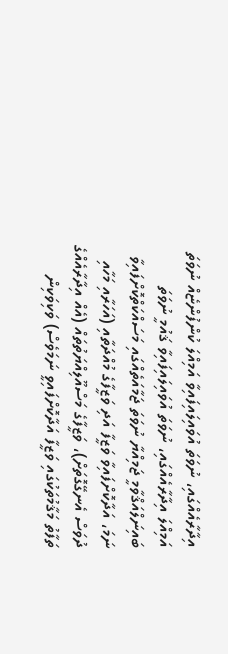އިދާރާއެއްގައި، ނުވަތަ އުވައިލައިފައިވާ އަމިއްލަ ކުންފުންޏެއް ނުވަތަ އަމިއްލަ އިދާރާއެއްގައި، ނުވަތަ އުވައިލައިފައިވާ ޤައުމީ ނުވަތަ ބައިނަލްއަޤްވާމީ ޖަމިއްޔާ ނުވަތަ ޖަމާއަތެއްގައި މަސައްކަތްކޮށްފައިވާ ނަމަ، އަދާކޮށްފައިވާ ވަޒީފާ އަދި ވަޒީފާގެ މުއްދަތާއި (އަހަރާއި މަހާއި ދުވަސް އެނގޭގޮތަށް)، ވަޒީފާގެ މަސްއޫލިއްޔަތުތައް (އެއް އިދާރާއެއްގެ ތަފާތު މަޤާމުތަކުގައި ވަޒީފާ އަދާކޮށްފައިވީ ނަމަވެސް) ވަކިވަކިން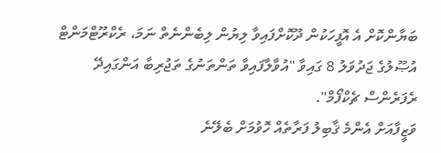ބަޔާންކޮށް އެ އޮފީހަކުން ދޫކޮށްފައިވާ ލިޔުން ލިބެންނެތް ނަމަ، ރެކްރޫޓްމަންޓް އުޞޫލުގެ ޖަދުވަލު 8 ގައިވާ "އުވާލާފައިވާ ތަންތަނުގެ ތަޖުރިބާ އަންގައިދޭ ރެފަރެންސް ޗެކްފޯމް".
ވަޒީފާއަށް އެންމެ ޤާބިލު ފަރާތެއް ހޮވުމަށް ބެލޭނެ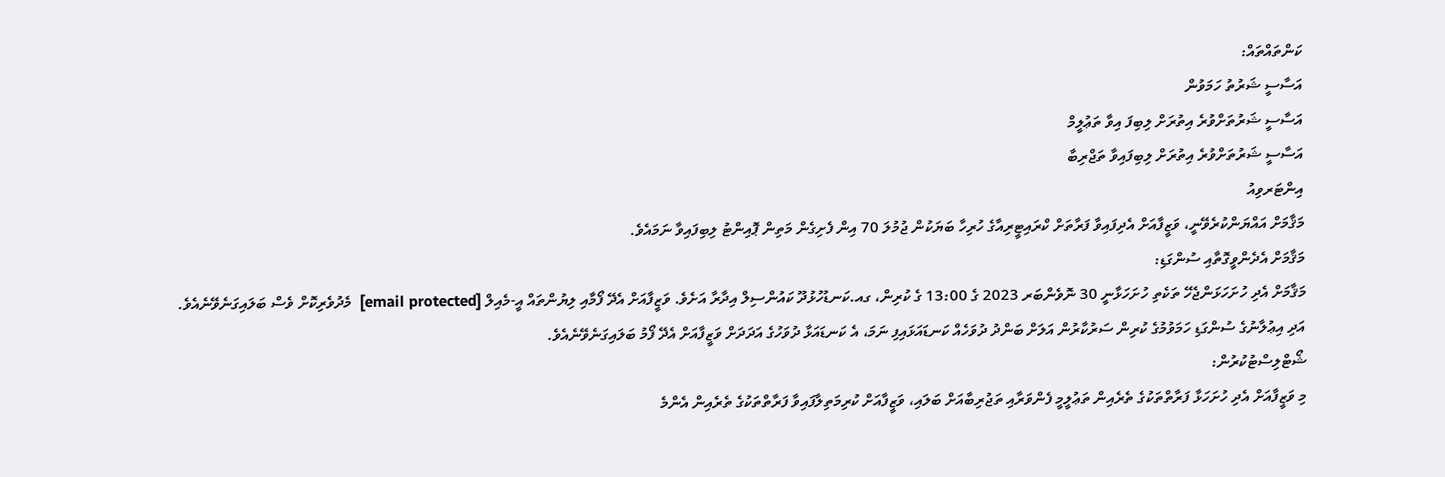ކަންތައްތައް:
އަސާސީ ޝަރުތު ހަމަވުން
އަސާސީ ޝަރުތަށްވުރެ އިތުރަށް ލިބިފަ އިވާ ތަޢުލީމް
އަސާސީ ޝަރުތަށްވުރެ އިތުރަށް ލިބިފައިވާ ތަޖްރިބާ
އިންޓަރވިއު
މަޤާމަށް އައްޔަންކުރެވޭނީ، ވަޒީފާއަށް އެދިފައިވާ ފަރާތަށް ކްރައިޓީރިއާގެ ހުރިހާ ބަޔަކުން ޖުމުލަ 70 އިން ފެށިގެން މަތިން ޕޮއިންޓު ލިބިފައިވާ ނަމައެވެ.
މަޤާމަށް އެދެންވީގޮތާއި ސުންގަޑި:
މަޤާމަށް އެދި ހުށަހަޅަންޖެހޭ ތަކެތި ހުށަހަޅާނީ 30 ނޮވެންބަރ 2023 ގެ 13:00 ގެ ކުރިން، ގއ.ކަނޑުހުޅުދޫ ކައުންސިލް އިދާރާ އަށެވެ. ވަޒީފާއަށް އެދޭ ފޯމާއި ލިޔުންތައް އީ-މެއިލް [email protected]  މެދުވެރިކޮށް ވެސް ބަލައިގަނެވޭނެއެވެ.
އަދި އިޢުލާނުގެ ސުންގަޑި ހަމަވުމުގެ ކުރިން ސަރުކާރުން އަލަށް ބަންދު ދުވަހެއް ކަނޑައަޅައިފި ނަމަ، އެ ކަނޑައަޅާ ދުވަހުގެ އަދަދަށް ވަޒީފާއަށް އެދޭ ފޯމު ބަލައިގަނެވޭނެއެވެ.
ޝޯޓްލިސްޓުކުރުން:
މި ވަޒީފާއަށް އެދި ހުށަހަޅާ ފަރާތްތަކުގެ ތެރެއިން ތަޢުލީމީ ފެންވަރާއި ތަޖުރިބާއަށް ބަލައި، ވަޒީފާއަށް ކުރިމަތިލާފައިވާ ފަރާތްތަކުގެ ތެރެއިން އެންމެ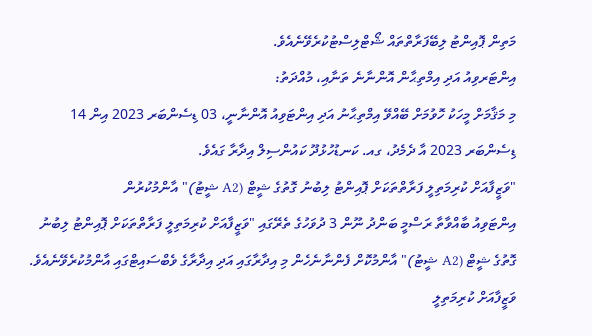މަތިން ޕޮއިންޓު ލިބޭފަރާތްތައް ޝޯޓްލިސްޓުކުރެވޭނެއެވެ.
އިންޓަރވިއު އަދި އިމްތިޙާން އޮންނާނެ ތަނާއި، މުއްދަތު:
މި މަޤާމަށް މީހަކު ހޮވުމަށް ބޭއްވޭ އިމްތިޙާނު އަދި އިންޓަވިއު އޮންނާނީ، 03 ޑިސެންބަރ 2023 އިން 14 ޑިސެންބަރ 2023 އާ ދެމެދު، ގއ. ކަނޑުހުޅުދޫ ކައުންސިލް އިދާރާ ގައެވެ.
"ވަޒީފާއަށް ކުރިމަތިލީ ފަރާތްތަކަށް ޕޮއިންޓު ލިބުނު ގޮތުގެ ޝީޓް (A2 ޝީޓު)" އާންމުކުރުން
އިންޓަވިއު ބާއްވާތާ ރަސްމީ ބަންދު ނޫން 3 ދުވަހުގެ ތެރޭގައި "ވަޒީފާއަށް ކުރިމަތިލީ ފަރާތްތަކަށް ޕޮއިންޓު ލިބުނު ގޮތުގެ ޝީޓް (A2 ޝީޓު)" އާންމުކޮށް ފެންނާނެހެން މި އިދާރާގައި އަދި އިދާރާގެ ވެބްސައިޓްގައި އާންމުކުރެވޭނެއެވެ. ވަޒީފާއަށް ކުރިމަތިލީ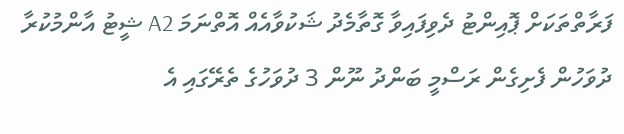ފަރާތްތަކަށް ޕޮއިންޓު ދެވިފައިވާ ގޮތާމެދު ޝަކުވާއެއް އޮތްނަމަ A2 ޝީޓު އާންމުކުރާ ދުވަހުން ފެށިގެން ރަސްމީ ބަންދު ނޫން 3 ދުވަހުގެ ތެރޭގައި އެ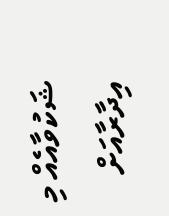ޝަކުވާއެއް މި އިދާރާއަށް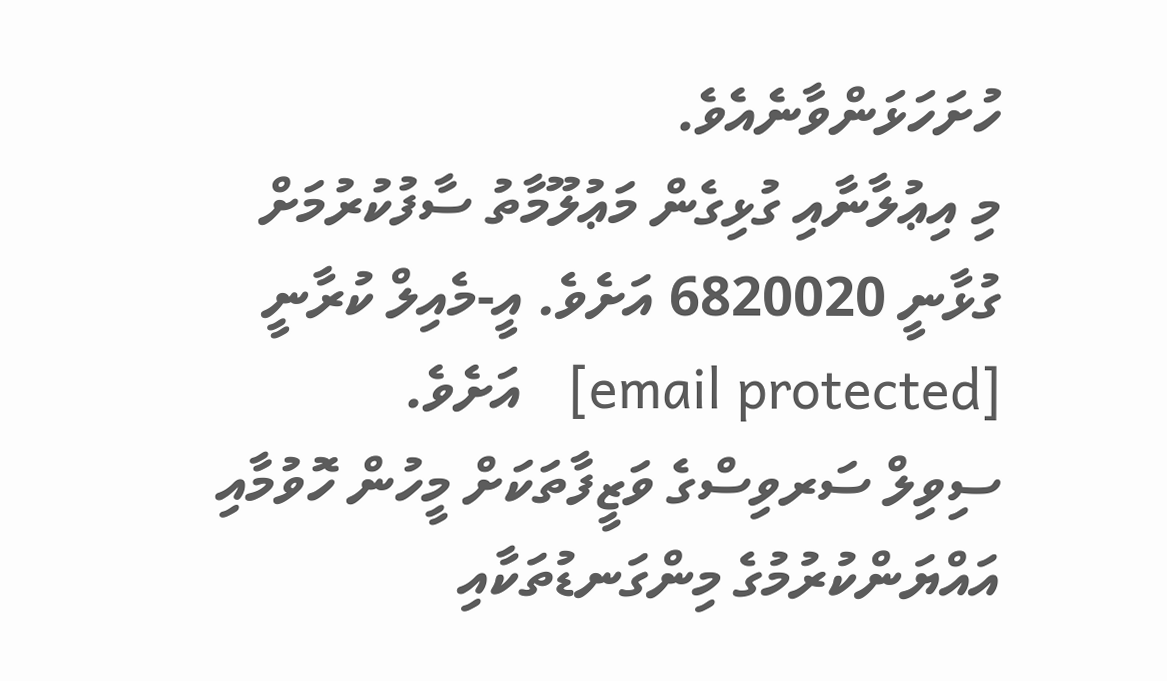ހުށަހަޅަންވާނެއެވެ.
މި އިޢުލާނާއި ގުޅިގެން މަޢުލޫމާތު ސާފުކުރުމަށް ގުޅާނީ 6820020 އަށެވެ. އީ-މެއިލް ކުރާނީ [email protected]   އަށެވެ.
ސިވިލް ސަރވިސްގެ ވަޒީފާތަކަށް މީހުން ހޮވުމާއި އައްޔަންކުރުމުގެ މިންގަނޑުތަކާއި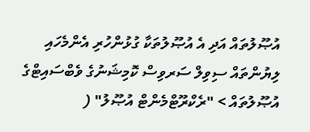އުޞޫލުތައް އަދި އެ އުޞޫލުތަކާ ގުޅުންހުރި އެންމެހައި ލިޔުންތައް ސިވިލް ސަރވިސް ކޮމިޝަނުގެ ވެބްސައިޓްގެ އުޞޫލުތައް > "ރެކްރޫޓްމެންޓް އުޞޫލު" (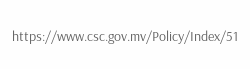https://www.csc.gov.mv/Policy/Index/51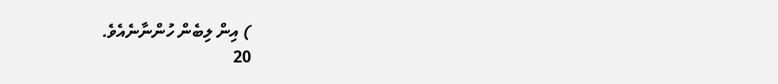) އިން ލިބެން ހުންނާނެއެވެ.
20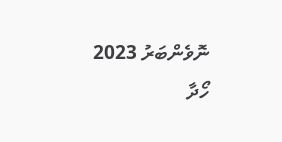ނޮވެންބަރު 2023
ހޯދާ